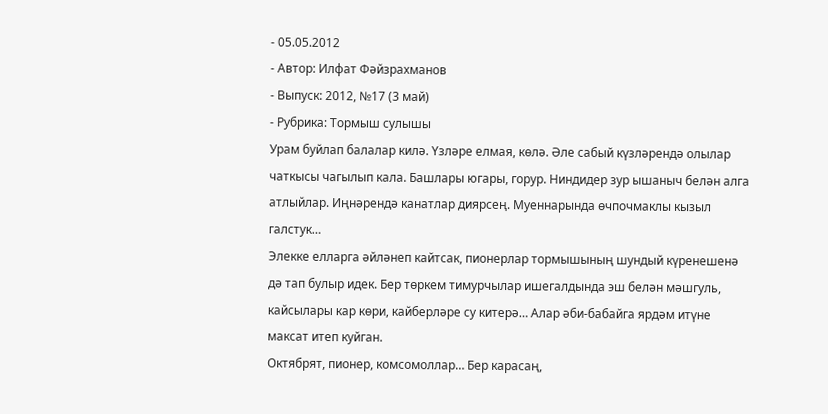- 05.05.2012
- Автор: Илфат Фәйзрахманов
- Выпуск: 2012, №17 (3 май)
- Рубрика: Тормыш сулышы
Урам буйлап балалар килә. Үзләре елмая, көлә. Әле сабый күзләрендә олылар чаткысы чагылып кала. Башлары югары, горур. Ниндидер зур ышаныч белән алга атлыйлар. Иңнәрендә канатлар диярсең. Муеннарында өчпочмаклы кызыл галстук…
Элекке елларга әйләнеп кайтсак, пионерлар тормышының шундый күренешенә дә тап булыр идек. Бер төркем тимурчылар ишегалдында эш белән мәшгуль, кайсылары кар көри, кайберләре су китерә… Алар әби-бабайга ярдәм итүне максат итеп куйган.
Октябрят, пионер, комсомоллар… Бер карасаң,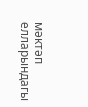мәктәп елларындагы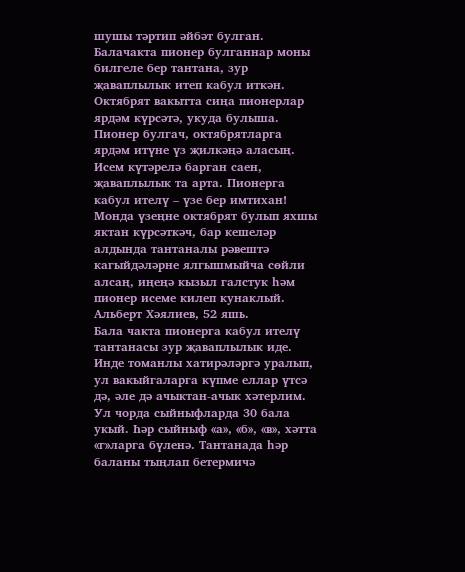шушы тәртип әйбәт булган. Балачакта пионер булганнар моны билгеле бер тантана, зур җаваплылык итеп кабул иткән. Октябрят вакытта сиңа пионерлар ярдәм күрсәтә, укуда булыша. Пионер булгач, октябрятларга ярдәм итүне үз җилкәңә аласың. Исем күтәрелә барган саен, җаваплылык та арта. Пионерга кабул ителү – үзе бер имтихан! Монда үзеңне октябрят булып яхшы яктан күрсәткәч, бар кешеләр алдында тантаналы рәвештә кагыйдәләрне ялгышмыйча сөйли алсаң, иңеңә кызыл галстук һәм пионер исеме килеп кунаклый.
Альберт Хәялиев, 52 яшь.
Бала чакта пионерга кабул ителү тантанасы зур җаваплылык иде. Инде томанлы хатирәләргә уралып, ул вакыйгаларга күпме еллар үтсә дә, әле дә ачыктан-ачык хәтерлим. Ул чорда сыйныфларда 30 бала укый. Һәр сыйныф «а», «б», «в», хәтта «г»ларга бүленә. Тантанада һәр баланы тыңлап бетермичә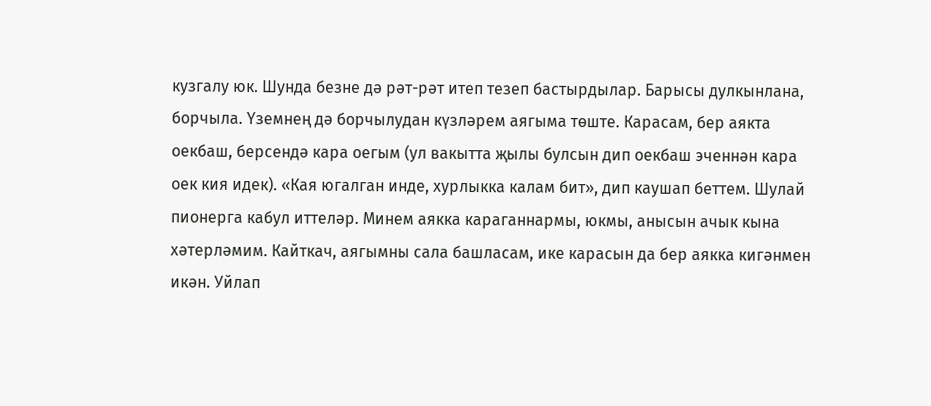кузгалу юк. Шунда безне дә рәт-рәт итеп тезеп бастырдылар. Барысы дулкынлана, борчыла. Үземнең дә борчылудан күзләрем аягыма төште. Карасам, бер аякта оекбаш, берсендә кара оегым (ул вакытта җылы булсын дип оекбаш эченнән кара оек кия идек). «Кая югалган инде, хурлыкка калам бит», дип каушап беттем. Шулай пионерга кабул иттеләр. Минем аякка караганнармы, юкмы, анысын ачык кына хәтерләмим. Кайткач, аягымны сала башласам, ике карасын да бер аякка кигәнмен икән. Уйлап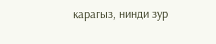карагыз, нинди зур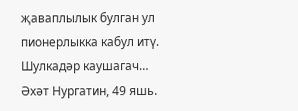җаваплылык булган ул пионерлыкка кабул итү. Шулкадәр каушагач…
Әхәт Нургатин, 49 яшь.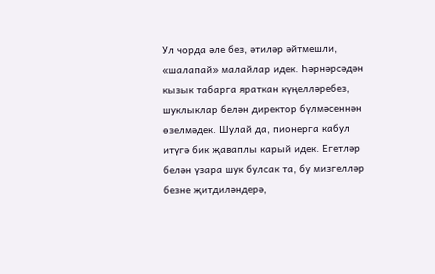Ул чорда әле без, әтиләр әйтмешли, «шалапай» малайлар идек. Һәрнәрсәдән кызык табарга яраткан күңелләребез, шуклыклар белән директор бүлмәсеннән өзелмәдек. Шулай да, пионерга кабул итүгә бик җаваплы карый идек. Егетләр белән үзара шук булсак та, бу мизгелләр безне җитдиләндерә,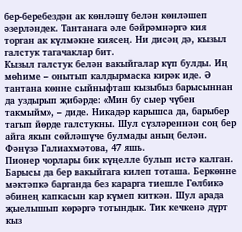бер-беребездән ак көнләшү белән көнләшеп әзерләндек. Тантанага әле бәйрәмнәргә кия торган ак күлмәкне киясең. Ни дисәң дә, кызыл галстук тагачаклар бит.
Кызыл галстук белән вакыйгалар күп булды. Иң мөһиме – онытып калдырмаска кирәк иде. Ә тантана көнне сыйныфташ кызыбыз барысыннан да уздырып җибәрде: «Мин бу сыер чүбен такмыйм», – диде. Никадәр карышса да, барыбер тагып йөрде галстукны. Шул сүзләреннән соң бер айга якын сөйләшүче булмады аның белән.
Фәнүзә Галиахмәтова, 47 яшь.
Пионер чорлары бик күңелле булып истә калган. Барысы да бер вакыйгага килеп тоташа. Беркөнне мәктәпкә барганда без карарга тиешле Гөлбикә әбинең капкасын кар күмеп киткән. Шул арада җыелышып көрәргә тотындык. Тик кечкенә дүрт кыз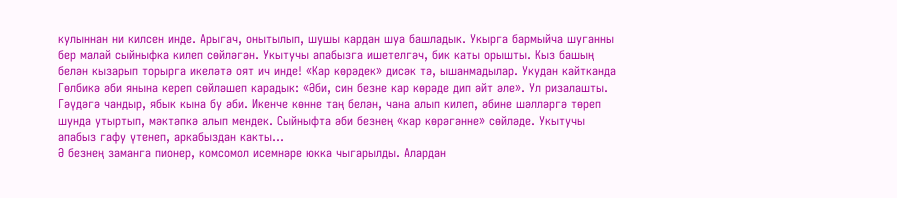кулыннан ни килсен инде. Арыгач, онытылып, шушы кардан шуа башладык. Укырга бармыйча шуганны бер малай сыйныфка килеп сөйләгән. Укытучы апабызга ишетелгәч, бик каты орышты. Кыз башың белән кызарып торырга икеләтә оят ич инде! «Кар көрәдек» дисәк тә, ышанмадылар. Укудан кайтканда Гөлбикә әби янына кереп сөйләшеп карадык: «Әби, син безне кар көрәде дип әйт әле». Ул ризалашты. Гәүдәгә чандыр, ябык кына бу әби. Икенче көнне таң белән, чана алып килеп, әбине шәлләргә төреп шунда утыртып, мәктәпкә алып мендек. Сыйныфта әби безнең «кар көрәгәнне» сөйләде. Укытучы апабыз гафу үтенеп, аркабыздан какты…
Ә безнең заманга пионер, комсомол исемнәре юкка чыгарылды. Алардан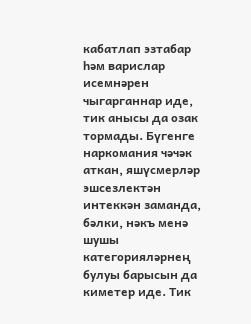кабатлап эзтабар һәм варислар исемнәрен чыгарганнар иде, тик анысы да озак тормады. Бүгенге наркомания чәчәк аткан, яшүсмерләр эшсезлектән интеккән заманда, бәлки, нәкъ менә шушы категорияләрнең булуы барысын да киметер иде. Тик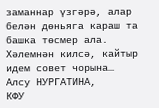заманнар үзгәрә, алар белән дөньяга караш та башка төсмер ала. Хәлемнән килсә, кайтыр идем совет чорына…
Алсу НУРГАТИНА,
КФУ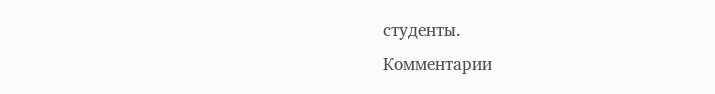студенты.
Комментарии